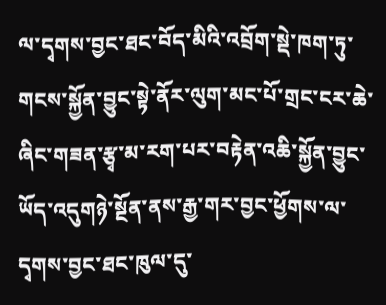ལ་དྭགས་བྱང་ཐང་བོད་མིའི་འབྲོག་སྡེ་ཁག་ཏུ་གངས་སྐྱོན་བྱུང་སྟེ་ནོར་ལུག་མང་པོ་གྲང་ངར་ཆེ་ཞིང་གཟན་རྩྭ་མ་རག་པར་བརྟེན་འཆི་སྐྱོན་བྱུང་ཡོད་འདུགཉེ་སྔོན་ནས་རྒྱ་གར་བྱང་ཕྱོགས་ལ་དྭགས་བྱང་ཐང་ཁུལ་དུ་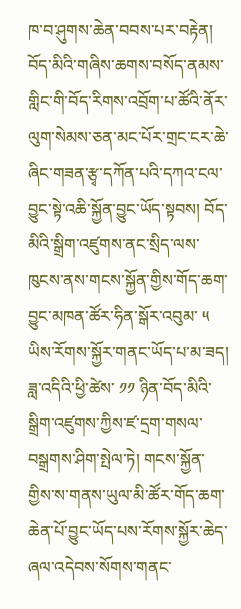ཁ་བ་ཤུགས་ཆེན་བབས་པར་བརྟེན། བོད་མིའི་གཞིས་ཆགས་བསོད་ནམས་གླིང་གི་བོད་རིགས་འབྲོག་པ་ཚོའི་ནོར་ལུག་སེམས་ཅན་མང་པོར་གྲང་ངར་ཆེ་ཞིང་གཟན་རྩྭ་དཀོན་པའི་དཀའ་ངལ་བྱུང་སྟེ་འཆི་སྐྱོན་བྱུང་ཡོད་སྟབས། བོད་མིའི་སྒྲིག་འཛུགས་ནང་སྲིད་ལས་ཁུངས་ནས་གངས་སྐྱོན་གྱིས་གོད་ཆག་བྱུང་མཁན་ཚོར་ཧིན་སྒོར་འབུམ་ ༥ ཡིས་རོགས་སྐྱོར་གནང་ཡོད་པ་མ་ཟད། ཟླ་འདིའི་ཕྱི་ཚེས་ ༡༡ ཉིན་བོད་མིའི་སྒྲིག་འཛུགས་ཀྱིས་ཛ་དྲག་གསལ་བསྒྲགས་ཤིག་སྤེལ་ཏེ། གངས་སྐྱོན་གྱིས་ས་གནས་ཡུལ་མི་ཚོར་གོད་ཆག་ཆེན་པོ་བྱུང་ཡོད་པས་རོགས་སྐྱོར་ཆེད་ཞལ་འདེབས་སོགས་གནང་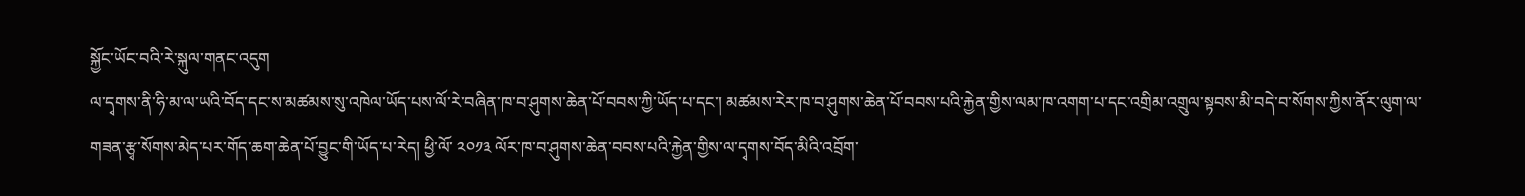སྐྱོང་ཡོང་བའི་རེ་སྐུལ་གནང་འདུག
ལ་དྭགས་ནི་ཧི་མ་ལ་ཡའི་བོད་དང་ས་མཚམས་སུ་འཁེལ་ཡོད་པས་ལོ་རེ་བཞིན་ཁ་བ་ཤུགས་ཆེན་པོ་བབས་ཀྱི་ཡོད་པ་དང་། མཚམས་རེར་ཁ་བ་ཤུགས་ཆེན་པོ་བབས་པའི་རྐྱེན་གྱིས་ལམ་ཁ་འགག་པ་དང་འགྲིམ་འགྲུལ་སྟབས་མི་བདེ་བ་སོགས་ཀྱིས་ནོར་ལུག་ལ་གཟན་རྩྭ་སོགས་མེད་པར་གོད་ཆག་ཆེན་པོ་བྱུང་གི་ཡོད་པ་རེད། ཕྱི་ལོ་ ༢༠༡༣ ལོར་ཁ་བ་ཤུགས་ཆེན་བབས་པའི་རྐྱེན་གྱིས་ལ་དྭགས་བོད་མིའི་འབྲོག་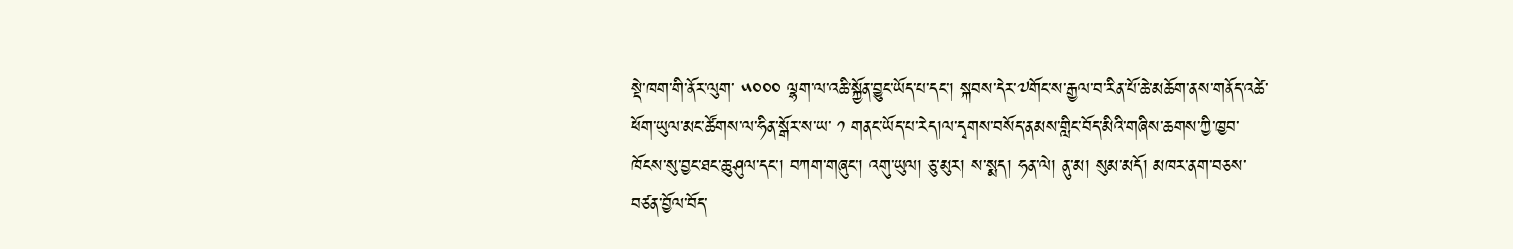སྡེ་ཁག་གི་ནོར་ལུག་ ༥༠༠༠ ལྷག་ལ་འཆི་སྐྱོན་བྱུང་ཡོད་པ་དང་། སྐབས་དེར་༧གོང་ས་རྒྱལ་བ་རིན་པོ་ཆེ་མཆོག་ནས་གནོད་འཚེ་ཕོག་ཡུལ་མང་ཚོགས་ལ་ཧིན་སྒོར་ས་ཡ་ ༡ གནང་ཡོད་པ་རེད།ལ་དྭགས་བསོད་ནམས་གླིང་བོད་མིའི་གཞིས་ཆགས་ཀྱི་ཁྱབ་ཁོངས་སུ་བྱང་ཐང་ཆུ་ཤུལ་དང་། བཀག་གཞུང་། འགུ་ཡུལ། ཅུ་མུར། ས་སྨད། ཧན་ལེ། ནུ་མ། སུམ་མདོ། མཁར་ནག་བཅས་བཙན་བྱོལ་བོད་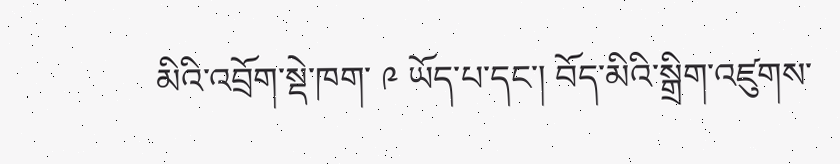མིའི་འབྲོག་སྡེ་ཁག་ ༩ ཡོད་པ་དང་། བོད་མིའི་སྒྲིག་འཛུགས་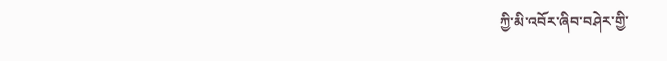ཀྱི་མི་འབོར་ཞིབ་བཤེར་གྱི་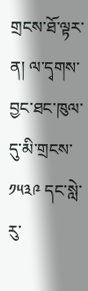གྲངས་ཐོ་ལྟར་ན། ལ་དྭགས་བྱང་ཐང་ཁུལ་དུ་མི་གྲངས་ ༡༥༣༩ དང་སླེ་རུ་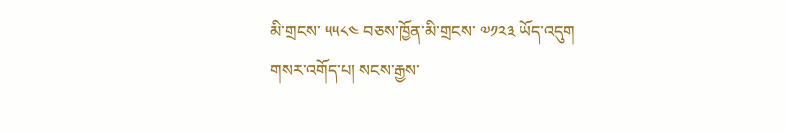མི་གྲངས་ ༥༥༨༤ བཅས་ཁྱོན་མི་གྲངས་ ༧༡༢༣ ཡོད་འདུག
གསར་འགོད་པ། སངས་རྒྱས་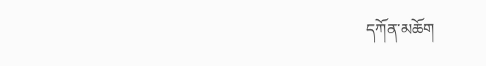དཀོན་མཆོག